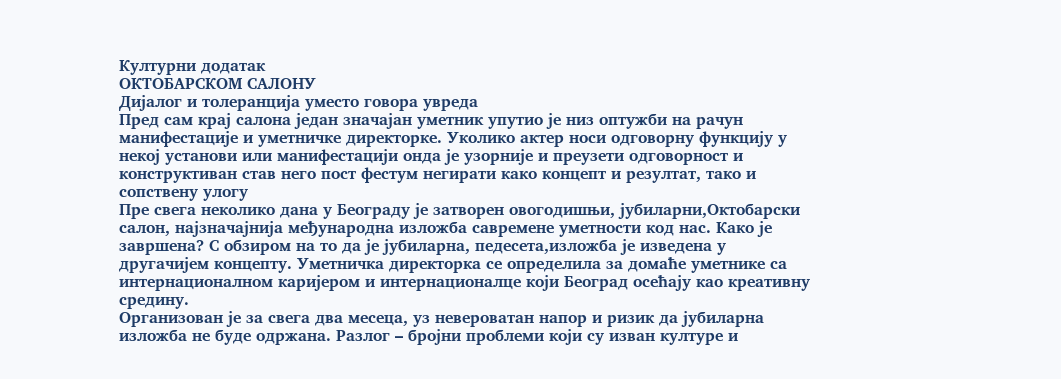Културни додатак
ОКТОБАРСКОМ САЛОНУ
Дијалог и толеранција уместо говора увреда
Пред сам крај салона један значајан уметник упутио је низ оптужби на рачун манифестације и уметничке директорке. Уколико актер носи одговорну функцију у некој установи или манифестацији онда је узорније и преузети одговорност и конструктиван став него пост фестум негирати како концепт и резултат, тако и сопствену улогу
Пре свега неколико дана у Београду је затворен овогодишњи, јубиларни,Октобарски салон, најзначајнија међународна изложба савремене уметности код нас. Како је завршена? С обзиром на то да је јубиларна, педесета,изложба је изведена у другачијем концепту. Уметничка директорка се определила за домаће уметнике са интернационалном каријером и интернационалце који Београд осећају као креативну средину.
Организован је за свега два месеца, уз невероватан напор и ризик да јубиларна изложба не буде одржана. Разлог – бројни проблеми који су изван културе и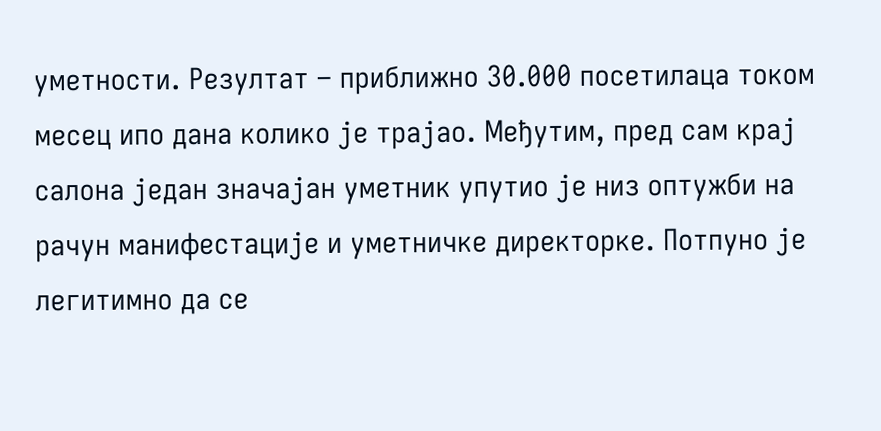уметности. Резултат – приближно 30.000 посетилаца током месец ипо дана колико је трајао. Међутим, пред сам крај салона један значајан уметник упутио је низ оптужби на рачун манифестације и уметничке директорке. Потпуно је легитимно да се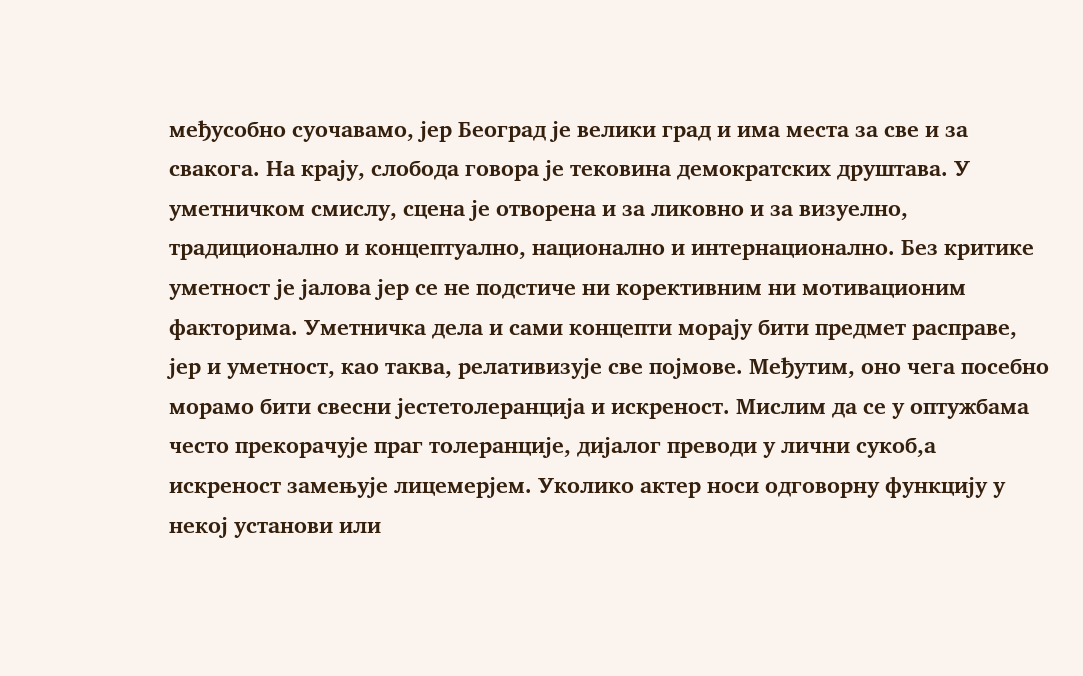међусобно суочавамо, јер Београд је велики град и има места за све и за свакога. На крају, слобода говора је тековина демократских друштава. У уметничком смислу, сцена је отворена и за ликовно и за визуелно, традиционално и концептуално, национално и интернационално. Без критике уметност је јалова јер се не подстиче ни корективним ни мотивационим факторима. Уметничка дела и сами концепти морају бити предмет расправе, јер и уметност, као таква, релативизује све појмове. Међутим, оно чега посебно морамо бити свесни јестетолеранција и искреност. Мислим да се у оптужбама често прекорачује праг толеранције, дијалог преводи у лични сукоб,а искреност замењује лицемерјем. Уколико актер носи одговорну функцију у некој установи или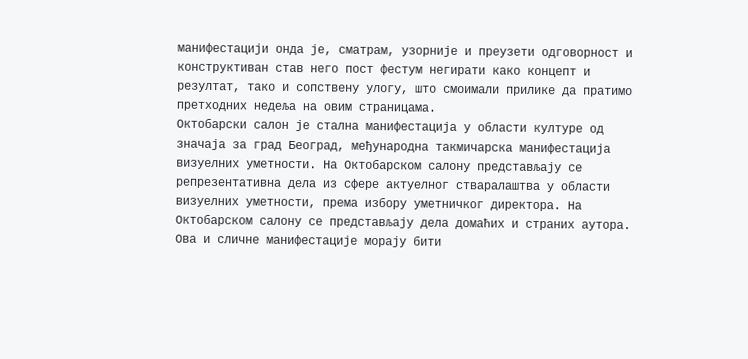манифестацији онда је, сматрам, узорније и преузети одговорност и конструктиван став него пост фестум негирати како концепт и резултат, тако и сопствену улогу, што смоимали прилике да пратимо претходних недеља на овим страницама.
Октобарски салон је стална манифестација у области културе од значаја за град Београд, међународна такмичарска манифестација визуелних уметности. На Октобарском салону представљају се репрезентативна дела из сфере актуелног стваралаштва у области визуелних уметности, према избору уметничког директора. На Октобарском салону се представљају дела домаћих и страних аутора.
Ова и сличне манифестације морају бити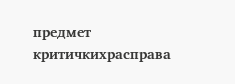предмет критичкихрасправа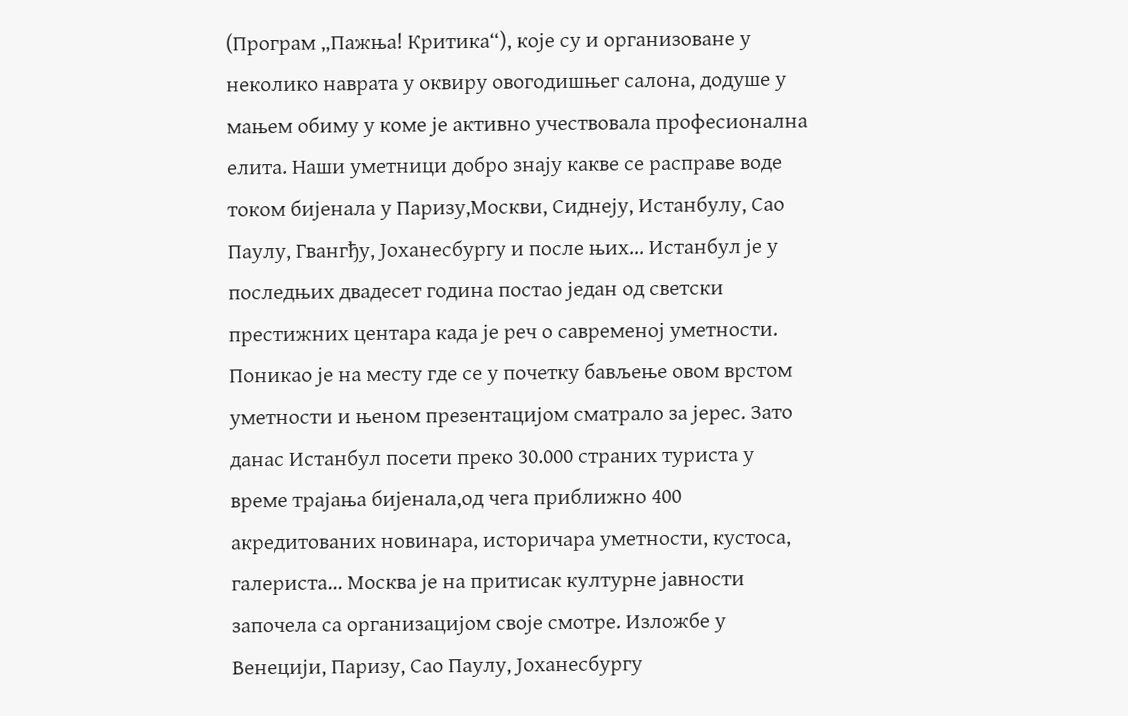(Програм „Пажња! Критика“), које су и организоване у неколико наврата у оквиру овогодишњег салона, додуше у мањем обиму у коме је активно учествовала професионална елита. Наши уметници добро знају какве се расправе воде током бијенала у Паризу,Москви, Сиднеју, Истанбулу, Сао Паулу, Гвангђу, Јоханесбургу и после њих... Истанбул је у последњих двадесет година постао један од светски престижних центара када је реч о савременој уметности. Поникао је на месту где се у почетку бављење овом врстом уметности и њеном презентацијом сматрало за јерес. Зато данас Истанбул посети преко 30.000 страних туриста у време трајања бијенала,од чега приближно 400 акредитованих новинара, историчара уметности, кустоса, галериста... Москва је на притисак културне јавности започела са организацијом своје смотре. Изложбе у Венецији, Паризу, Сао Паулу, Јоханесбургу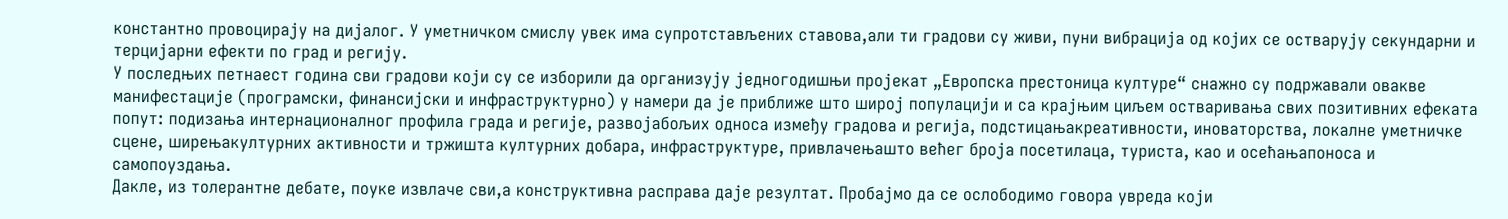константно провоцирају на дијалог. У уметничком смислу увек има супротстављених ставова,али ти градови су живи, пуни вибрација од којих се остварују секундарни и терцијарни ефекти по град и регију.
У последњих петнаест година сви градови који су се изборили да организују једногодишњи пројекат „Европска престоница културе“ снажно су подржавали овакве манифестације (програмски, финансијски и инфраструктурно) у намери да је приближе што широј популацији и са крајњим циљем остваривања свих позитивних ефеката попут: подизања интернационалног профила града и регије, развојабољих односа између градова и регија, подстицањакреативности, иноваторства, локалне уметничке сцене, ширењакултурних активности и тржишта културних добара, инфраструктуре, привлачењашто већег броја посетилаца, туриста, као и осећањапоноса и самопоуздања.
Дакле, из толерантне дебате, поуке извлаче сви,а конструктивна расправа даје резултат. Пробајмо да се ослободимо говора увреда који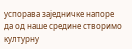успорава заједничке напоре да од наше средине створимо културну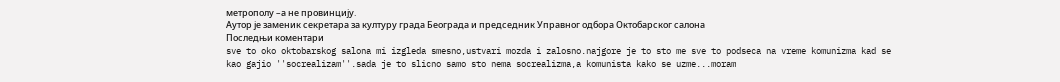метрополу –а не провинцију.
Аутор је заменик секретара за културу града Београда и председник Управног одбора Октобарског салона
Последњи коментари
sve to oko oktobarskog salona mi izgleda smesno,ustvari mozda i zalosno.najgore je to sto me sve to podseca na vreme komunizma kad se kao gajio ''socrealizam''.sada je to slicno samo sto nema socrealizma,a komunista kako se uzme...moram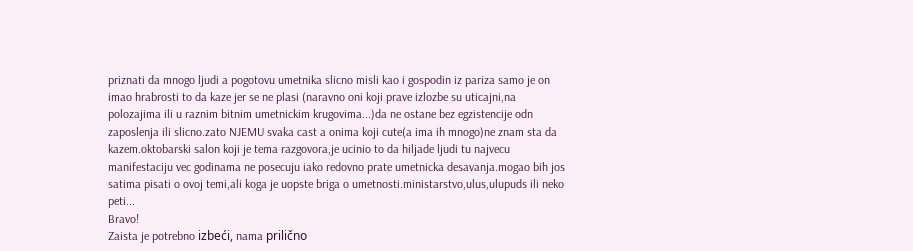priznati da mnogo ljudi a pogotovu umetnika slicno misli kao i gospodin iz pariza samo je on imao hrabrosti to da kaze jer se ne plasi (naravno oni koji prave izlozbe su uticajni,na polozajima ili u raznim bitnim umetnickim krugovima...)da ne ostane bez egzistencije odn zaposlenja ili slicno.zato NJEMU svaka cast a onima koji cute(a ima ih mnogo)ne znam sta da kazem.oktobarski salon koji je tema razgovora,je ucinio to da hiljade ljudi tu najvecu manifestaciju vec godinama ne posecuju iako redovno prate umetnicka desavanja.mogao bih jos satima pisati o ovoj temi,ali koga je uopste briga o umetnosti.ministarstvo,ulus,ulupuds ili neko peti...
Bravo!
Zaista je potrebno izbeći, nama prilično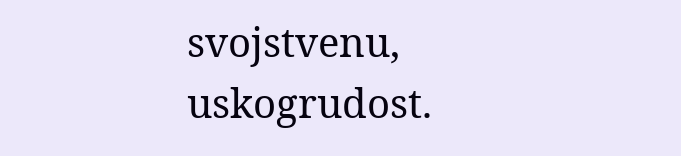svojstvenu, uskogrudost.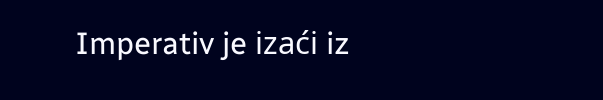Imperativ je izaći iz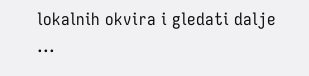lokalnih okvira i gledati dalje ...